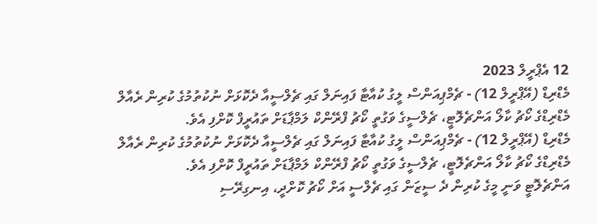12 އެޕްރީލް 2023
މެޑްރިޑް (އޭޕްރީލް 12) - ޗެމްޕިއަންސް ލީގު ކުއާޓާ ފައިނަލް ގައި ޗެލްސީއާ ދެކޮޅަށް ނުކުތުމުގެ ކުރިން ރެއާލް މެޑްރިޑްގެ ކޯޗު ކާލޯ އަންޗެލޮޓީ، ޗެލްސީގެ ވަގުތީ ކޯޗު ފްރޭންކް ލަމްޕާޑަށް ތައުރީފް ކޮށްފި އެވެ.
މެޑްރިޑް (އޭޕްރީލް 12) - ޗެމްޕިއަންސް ލީގު ކުއާޓާ ފައިނަލް ގައި ޗެލްސީއާ ދެކޮޅަށް ނުކުތުމުގެ ކުރިން ރެއާލް މެޑްރިޑްގެ ކޯޗު ކާލޯ އަންޗެލޮޓީ، ޗެލްސީގެ ވަގުތީ ކޯޗު ފްރޭންކް ލަމްޕާޑަށް ތައުރީފް ކޮށްފި އެވެ.
އަންޗެލޮޓީ ވަނީ މީގެ ކުރިން ދެ ސީޒަން ގައި ޗެލްސީ އަށް ކޯޗު ކޮށްދީ، އިނގިރޭސި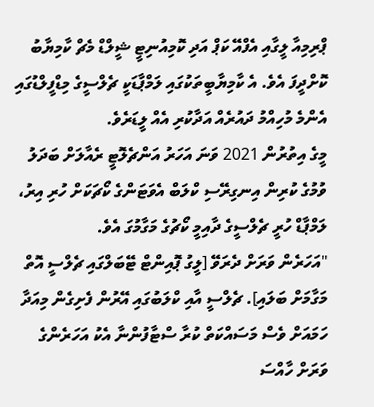ޕްރިމިއާ ލީގާއި އެފްއޭ ކަޕް އަދި ކޮމިއުނިޓީ ޝީލްޑް މެޗް ކާމިޔާބު ކޮށްދީފަ އެވެ. އެ ކާމިޔާބީތަކުގައި ލަމްޕާޑަކީ ޗެލްސީގެ މިޑްފީލްޑުގައި އެންމެ މުހިއްމު ދައުރެއް އަދާކުރި އެއް ލީޑަރެވެ.
މީގެ އިތުރުން 2021 ވަނަ އަހަރު އަންޗެލޮޓީ ރެއާލަށް ބަދަލު ވުމުގެ ކުރިން އިނގިރޭސި ކްލަބް އެވަޓަންގެ ކޯޗަކަށް ހުރި އިރު، ލަމްޕާޑް ހުރީ ޗެލްސީގެ ދާއިމީ ކޯޗުގެ މަގާމުގަ އެވެ.
"އަހަރެން ވަރަށް ދެރަވޭ [ލީގު ޕޮއިންޓް ޓޭބަލްގައި ޗެލްސީ އޮތް މަގާމަށް ބަލައި]. ޗެލްސީ އާއި ކްލަބުގައި އޭރުން ފެށިގެން މިއަދާ ހަމައަށް ވެސް މަސައްކަތް ކުރާ ސްޓާފުންނާ އެކު އަހަރެންގެ ވަރަށް ހާއްސަ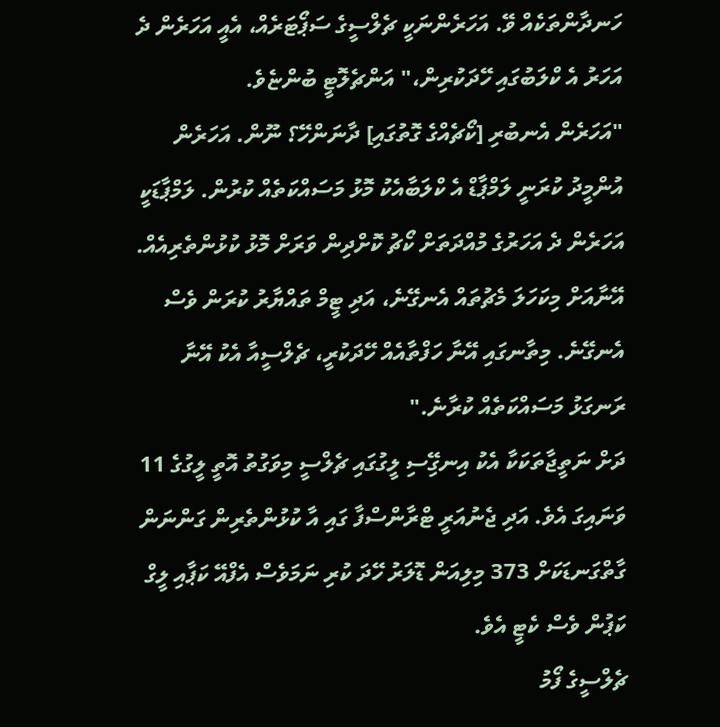ހަނދާންތަކެއް ވޭ. އަހަރެންނަކީ ޗެލްސީގެ ސަޕޯޓަރެއް، އެއީ އަހަރެން ދެ އަހަރު އެ ކްލަބުގައި ހޭދަކުރިން،" އަންޗެލޮޓީ ބުންޏެވެ.
"އަހަރެން އެނބުރި [ކޯޗެއްގެ ގޮތުގައި] ދާނަންހޭ؟ ނޫން. އަހަރެން އުންމީދު ކުރަނީ ލަމްޕާޑް އެ ކްލަބާއެކު މޮޅު މަސައްކަތެއް ކުރުން. ލަމްޕާޑަކީ އަހަރެން ދެ އަހަރުގެ މުއްދަތަށް ކޯޗު ކޮށްދިން ވަރަށް މޮޅު ކުޅުންތެރިއެއް. އޭނާއަށް މިކަހަލަ މެޗުތައް އެނގޭނެ، އަދި ޓީމް ތައްޔާރު ކުރަން ވެސް އެނގޭނެ. މިތާނގައި އޭނާ ހަފްތާއެއް ހޭދަކުރީ، ޗެލްސީއާ އެކު އޭނާ ރަނގަޅު މަސައްކަތެއް ކުރާނެ."
ދަށް ނަތީޖާތަކަކާ އެކު އިނގިޭސި ލީގުގައި ޗެލްސީ މިވަގުތު އޮތީ ލީގުގެ 11 ވަނައިގަ އެވެ. އަދި ޖެނުއަރީ ޓްރާންސްފާ ގައި އާ ކުޅުންތެރިން ގަންނަން ގާތްގަނޑަކަށް 373 މިލިއަން ޑޮލަރު ހޭދަ ކުރި ނަމަވެސް އެފްއޭ ކަޕާއި ލީގް ކަޕުން ވެސް ކެޓީ އެވެ.
ޗެލްސީގެ ފޯމު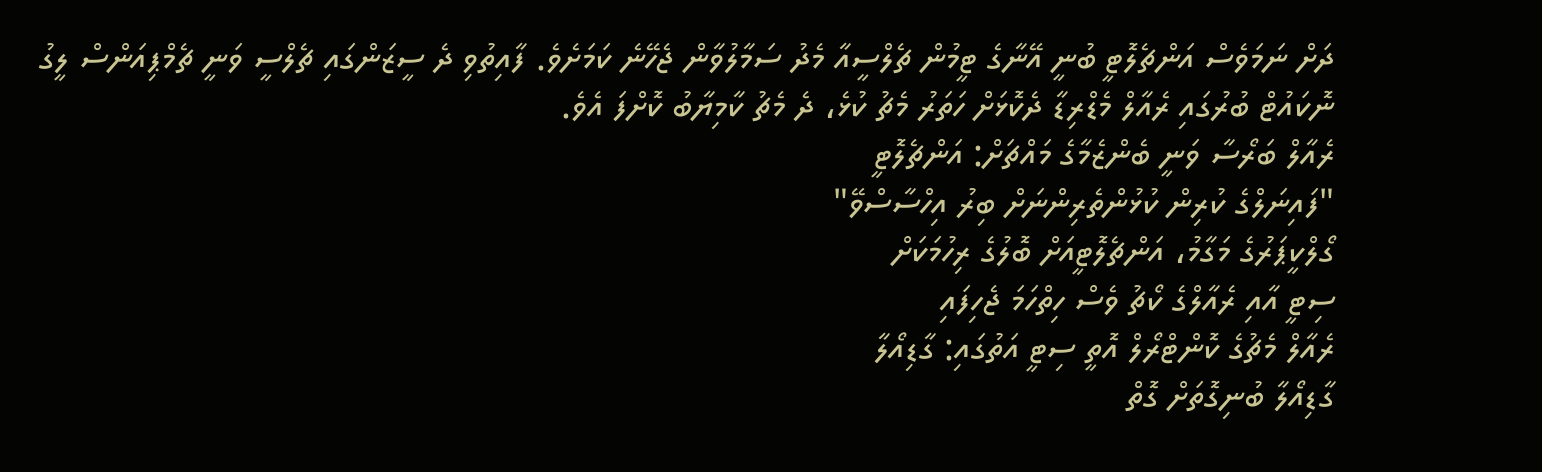ދަށް ނަމަވެސް އަންޗެލޮޓީ ބުނީ އޭނާގެ ޓީމުން ޗެލްސީއާ މެދު ސަމާލުވާން ޖެހޭނެ ކަމަށެވެ. ފާއިތުވި ދެ ސީޒަންގައި ޗެލްސީ ވަނީ ޗެމްޕިއަންސް ލީގު ނޮކައުޓް ބުރުގައި ރެއާލް މެޑްރިޑާ ދެކޮޅަށް ހަތަރު މެޗު ކުޅެ، ދެ މެޗު ކާމިޔާބު ކޮށްފަ އެވެ.
ރެއާލް ބަރޯސާ ވަނީ ބެންޒެމާގެ މައްޗަށް: އަންޗެލޮޓީ
"ފައިނަލްގެ ކުރިން ކުޅުންތެރިންނަށް ބިރު އިހްސާސްވޭ"
ގޯލްކީޕަރުގެ މަގާމު، އަންޗެލޮޓީއަށް ބޮލުގެ ރިހުމަކަށް
ސިޓީ އާއި ރެއާލްގެ ކޯޗު ވެސް ހިތްހަމަ ޖެހިފައި
ރެއާލް މެޗުގެ ކޮންޓްރޯލް އޮތީ ސިޓީ އަތުގައި: ގާޑިއޯލާ
ގާޑިއޯލާ ބުނިގޮތަށް ގޮތް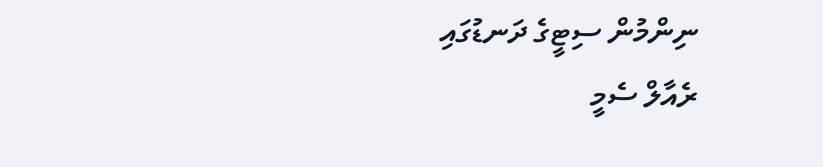ނިންމުން ސިޓީގެ ދަނޑުގައި
ރެއާލް ސެމީ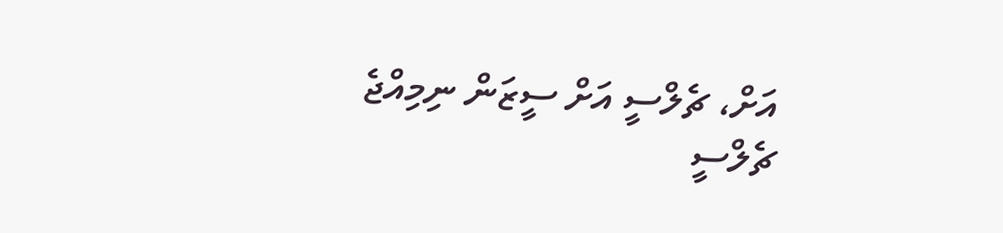އަށް، ޗެލްސީ އަށް ސީޒަން ނިމިއްޖެ
ޗެލްސީ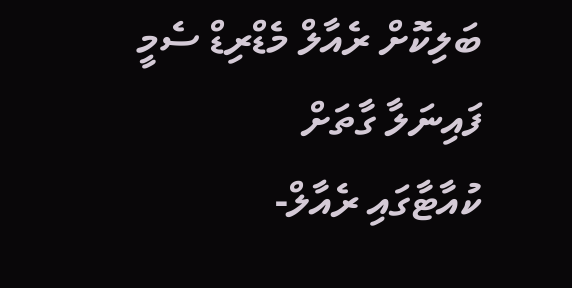ބަލިކޮށް ރެއާލް މެޑްރިޑް ސެމީ ފައިނަލާ ގާތަށް
ކުއާޓާގައި ރެއާލް-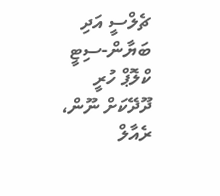ޗެލްސީ އަދި ބަޔާން-ސިޓީ
ކްލޮޕް ހުރީ ދޫދޭކަށް ނޫން، ރެއާލް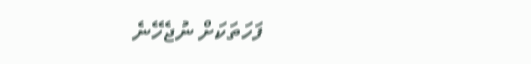ފަހަތަކަށް ނުޖެހޭނެ